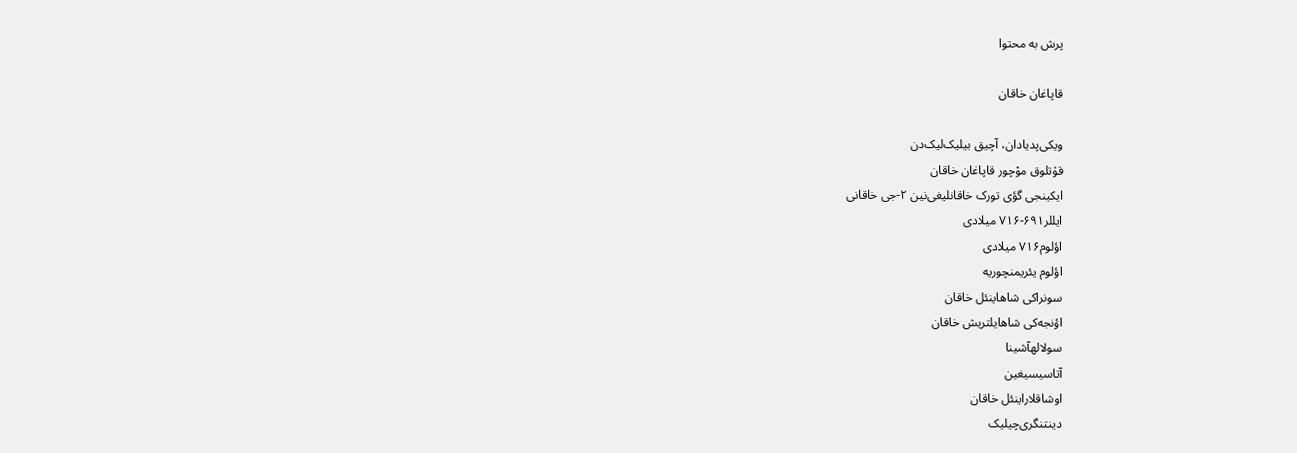پرش به محتوا

قاپاغان خاقان

ویکی‌پدیادان، آچیق بیلیک‌لیک‌دن
قۇتلوق موْچور قاپاغان خاقان
ایکینجی گؤی تورک خاقانلیغی‌نین ۲-جی خاقانی
ایللر۶۹۱-۷۱۶ میلادی
اؤلوم۷۱۶ میلادی
اؤلوم یئریمنچوریه
سونراکی شاهاینئل خاقان
اؤنجه‌کی شاهایلتریش خاقان
سولالهآشینا
آتاسیسیغین
اوشاقلاراینئل خاقان
دینتنگری‌چیلیک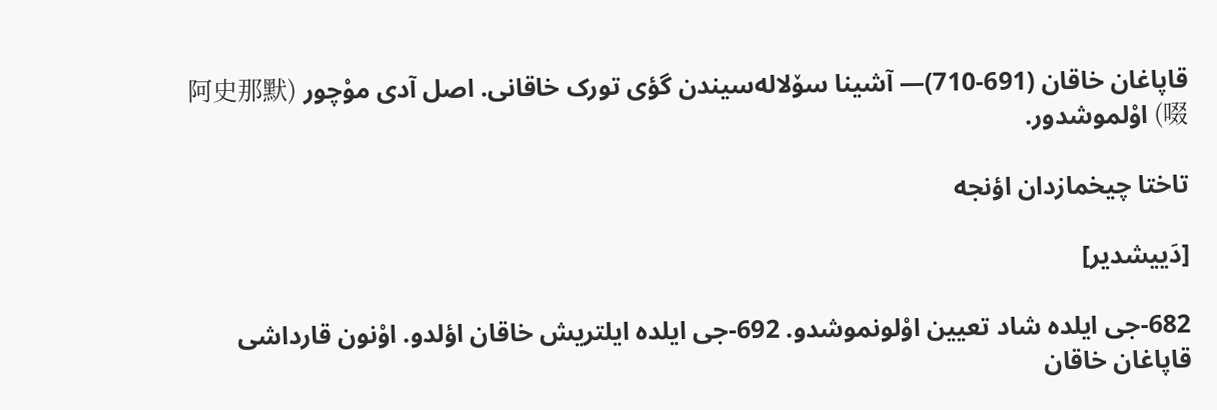قاپاغان خاقان (691-710)— آشینا سۆلاله‌سیندن گؤی تورک خاقانی. اصل آدی موْچور (阿史那默啜) اوْلموشدور.

تاختا چیخمازدان اؤنجه

[دَییشدیر]

682-جی ایلده شاد تعیین اوْلونموشدو. 692-جی ایلده ایلتریش خاقان اؤلدو. اوْنون قارداشی قاپاغان خاقان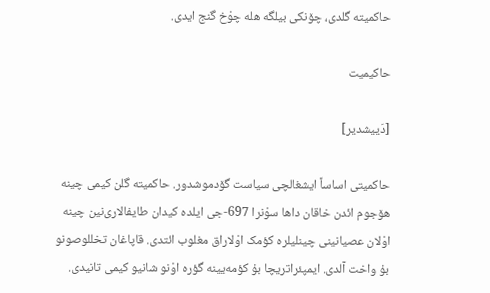حاکمیته گلدی، چۆنکی بیلگه هله چوْخ گنج ایدی.

حاکیمیت

[دَییشدیر]

حاکمیتی اساساً ایشغالچی سیاست گۆدموشدور. حاکمیته گلن کیمی چینه هۆجوم ائدن خاقان داها سوْنرا 697-جی ایلده کیدان طایفالاری‌نین چینه اوْلان عصیانینی چینلیلره کؤمک اوْلاراق مغلوب ائتدی. قاپاغان تخللوصونو بۇ واخت آلدی. ایمپئراتریچا بۇ کؤمه‌يینه گؤره اوْنو شانيو کیمی تانیدی.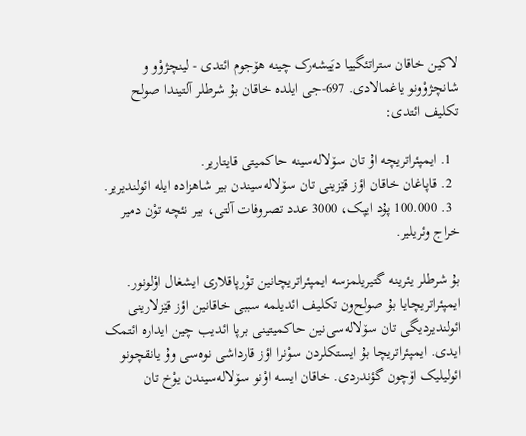لاکین خاقان ستراتئگیيا ديَیشه‌رک چینه هۆجوم ائتدی - لینچژوْو و شانچژوْونو ياغمالادی. 697-جی ایلده خاقان بۇ شرطلر آلتیندا صولح تکلیف ائتدی:

  1. ایمپئراتریچه اۇ تان سۆلاله‌سینه حاکمیتی قايتاریر.
  2. قاپاغان خاقان اؤز قێزینی تان سۆلاله‌سیندن بیر شاهزاده ایله ائولندیریر.
  3. 100.000 پۇد ایپک، 3000 عدد تصروفات آلتی، بیر نئچه توْن دمیر خراج وئریلیر.

بۇ شرطلر يئرینه گتیریلمزسه ایمپئراتریچانین توْرپاقلاری ایشغال اوْلونور. ایمپئراتریچايا بۇ صولح‌ون تکلیف ائدیلمه سببی خاقانین اؤز قێزلارینی ائولندیردیگی تان سۆلاله‌سی‌نین حاکمیتینی برپا ائدیب چین ایداره ائتمک ایدی. ایمپئراتریچا بۇ ایستکلردن سوْنرا اؤز قارداشی نوه‌سی وۇ يانقچونو ائولیلیک اۆچون گؤندردی. خاقان ایسه اوْنو سۆلاله‌سیندن يوْخ تان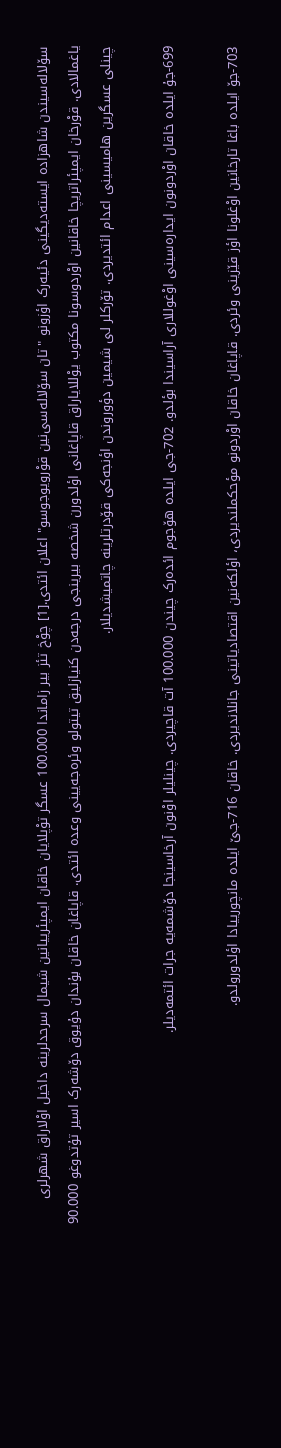سۆلاله‌سیندن شاهزاده ایسته‌دیگینی دئيه‌رک اؤزونو "تان سۆلاله‌سی‌نین قوْرويوجوسو" اعلان ائتدی.[1] چوْخ تئز بیر زاماندا 100.000 عسگر توْپلايان خاقان ایمپئریيانین شیمال سرحدلرینه داخیل اوْلاراق شهرلری ياغمالادی. قوْرخان ایمپئراتریچا خاقانین اوْردوسونا مکتوب يوْللاياراق قاپاغانی اؤلدورن شخصه بیرینجی درجه‌‌دن کنيازلیق تیتولو وئره‌جه‌يینی وعده ائتدی. قاپاغان خاقان بۇندان دۇيوق دۆشه‌رک اسیر تۇتدوغو 90.000 چینلی عسگرین هامیسینی اعدام ائتدیردی. تۆرکلر لی شیمین دؤوروندن اؤنجه‌کی قۆدرتلرینه چاتمیشدیلار.

699-جۇ ایلده خاقان اوْردونون ایداره‌سینی اوْغوللاری آراسیندا بؤلدو. 702-جی ایلده هۆجوم ائده‌رک چیندن 100.000 آت قاچیردی. چینلیلر اوْنون آرخاسینجا دۆشمه‌يه جرات ائتمه‌دیلر.

703-جۆ ایلده باغا تارخانین اوْغلونا اؤز قێزینی وئردی. قاپاغان خاقان اوْردونو مؤحکملندیردی، اؤلکه‌نین اقتصادیاتینی جانلاندیردی. خاقان 716-جێ ایلده مانچوریيادا اؤلدورولدو.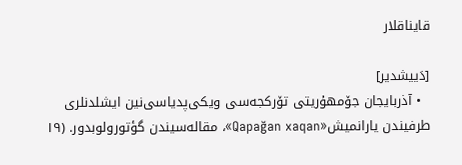قایناقلار

[دَییشدیر]
  • آذربایجان جۆمهۇریتی تۆرکجه‌سی ویکی‌پدیاسی‌نین ایشلدنلری طرفیندن یارانمیش«Qapağan xaqan»، مقاله‌سیندن گؤتورولوبدور. (۱۹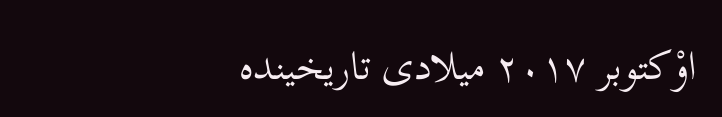اوْکتوبر ۲۰۱۷ میلادی تاریخینده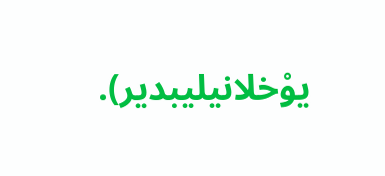یوْخلانیلیبدیر).